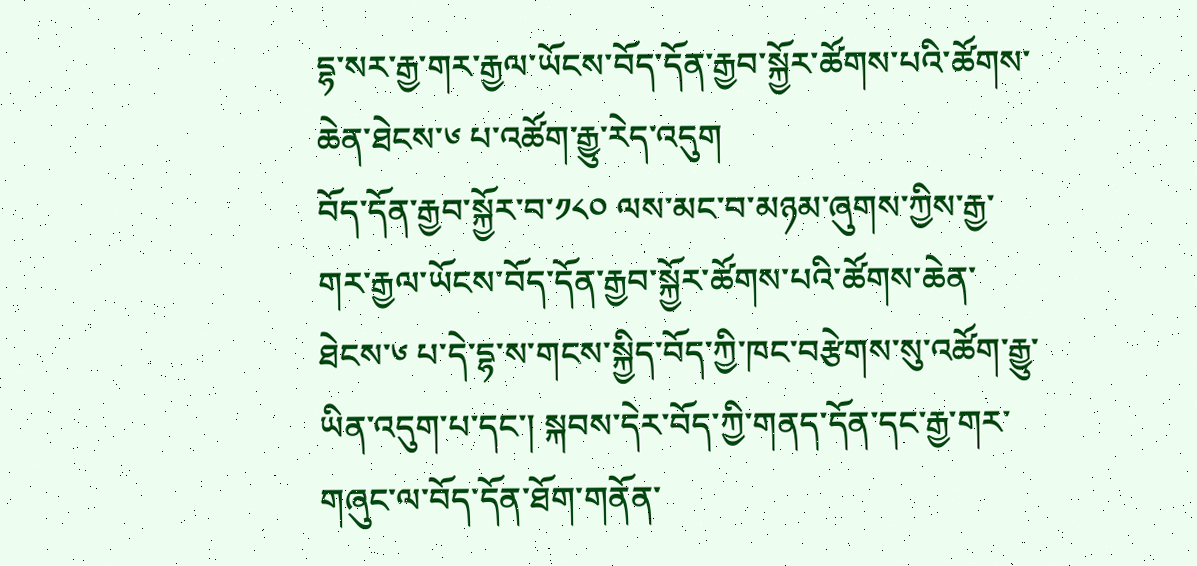དྷ་སར་རྒྱ་གར་རྒྱལ་ཡོངས་བོད་དོན་རྒྱབ་སྐྱོར་ཚོགས་པའི་ཚོགས་ཆེན་ཐེངས་༦ པ་འཚོག་རྒྱུ་རེད་འདུག
བོད་དོན་རྒྱབ་སྐྱོར་བ་༡༨༠ ལས་མང་བ་མཉམ་ཞུགས་ཀྱིས་རྒྱ་གར་རྒྱལ་ཡོངས་བོད་དོན་རྒྱབ་སྐྱོར་ཚོགས་པའི་ཚོགས་ཆེན་ཐེངས་༦ པ་དེ་དྷ་ས་གངས་སྐྱིད་བོད་ཀྱི་ཁང་བརྩེགས་སུ་འཚོག་རྒྱུ་ཡིན་འདུག་པ་དང་། སྐབས་དེར་བོད་ཀྱི་གནད་དོན་དང་རྒྱ་གར་གཞུང་ལ་བོད་དོན་ཐོག་གནོན་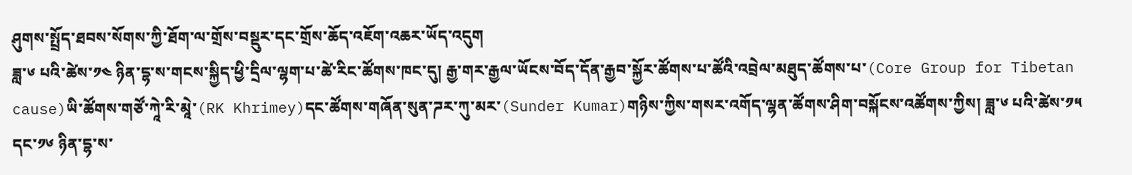ཤུགས་སྤྲོད་ཐབས་སོགས་ཀྱི་ཐོག་ལ་གྲོས་བསྡུར་དང་གྲོས་ཆོད་འཇོག་འཆར་ཡོད་འདུག
ཟླ་༦ པའི་ཚེས་༡༤ ཉིན་དྷ་ས་གངས་སྐྱིད་ཕྱི་དྲིལ་ལྷག་པ་ཚེ་རིང་ཚོགས་ཁང་དུ། རྒྱ་གར་རྒྱལ་ཡོངས་བོད་དོན་རྒྱབ་སྐྱོར་ཚོགས་པ་ཚོའི་འབྲེལ་མཐུད་ཚོགས་པ་(Core Group for Tibetan cause)ཡི་ཚོགས་གཙོ་ཀཱེ་རི་མཱེ་(RK Khrimey)དང་ཚོགས་གཞོན་སུན་ཌར་ཀུ་མར་(Sunder Kumar)གཉིས་ཀྱིས་གསར་འགོད་ལྷན་ཚོགས་ཤིག་བསྐོངས་འཚོགས་ཀྱིས། ཟླ་༦ པའི་ཚེས་༡༥ དང་༡༦ ཉིན་དྷ་ས་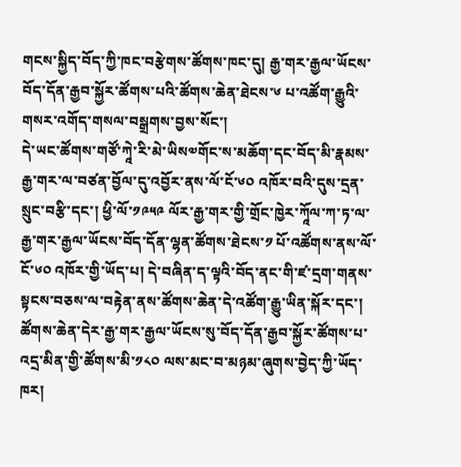གངས་སྐྱིད་བོད་ཀྱི་ཁང་བརྩེགས་ཚོགས་ཁང་དུ། རྒྱ་གར་རྒྱལ་ཡོངས་བོད་དོན་རྒྱབ་སྐྱོར་ཚོགས་པའི་ཚོགས་ཆེན་ཐེངས་༦ པ་འཚོག་རྒྱུའི་གསར་འགོད་གསལ་བསྒྲགས་བྱས་སོང་།
དེ་ཡང་ཚོགས་གཙོ་ཀཱེ་རི་མེ་ཡིས༧གོང་ས་མཆོག་དང་བོད་མི་རྣམས་རྒྱ་གར་ལ་བཙན་བྱོལ་དུ་འབྱོར་ནས་ལོ་ངོ་༦༠ འཁོར་བའི་དུས་དྲན་སྲུང་བརྩི་དང་། ཕྱི་ལོ་༡༩༥༩ ལོར་རྒྱ་གར་གྱི་གྲོང་ཁྱེར་ཀཱོལ་ཀ་ཏ་ལ་རྒྱ་གར་རྒྱལ་ཡོངས་བོད་དོན་ལྷན་ཚོགས་ཐེངས་༡ པོ་འཚོགས་ནས་ལོ་ངོ་༦༠ འཁོར་གྱི་ཡོད་པ། དེ་བཞིན་ད་ལྟའི་བོད་ནང་གི་ཛ་དྲག་གནས་སྟངས་བཅས་ལ་བརྟེན་ནས་ཚོགས་ཆེན་དེ་འཚོག་རྒྱུ་ཡིན་སྐོར་དང་། ཚོགས་ཆེན་དེར་རྒྱ་གར་རྒྱལ་ཡོངས་སུ་བོད་དོན་རྒྱབ་སྐྱོར་ཚོགས་པ་འདྲ་མིན་གྱི་ཚོགས་མི་༡༨༠ ལས་མང་བ་མཉམ་ཞུགས་བྱེད་ཀྱི་ཡོད་ཁར།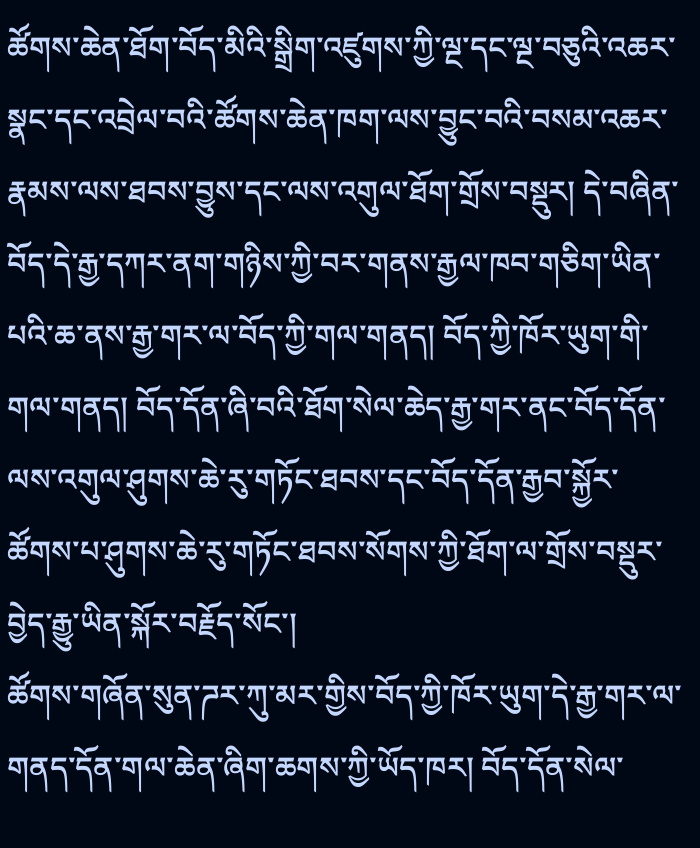ཚོགས་ཆེན་ཐོག་བོད་མིའི་སྒྲིག་འཛུགས་ཀྱི་ལྔ་དང་ལྔ་བཅུའི་འཆར་སྣང་དང་འབྲེལ་བའི་ཚོགས་ཆེན་ཁག་ལས་བྱུང་བའི་བསམ་འཆར་རྣམས་ལས་ཐབས་བྱུས་དང་ལས་འགུལ་ཐོག་གྲོས་བསྡུར། དེ་བཞིན་བོད་དེ་རྒྱ་དཀར་ནག་གཉིས་ཀྱི་བར་གནས་རྒྱལ་ཁབ་གཅིག་ཡིན་པའི་ཆ་ནས་རྒྱ་གར་ལ་བོད་ཀྱི་གལ་གནད། བོད་ཀྱི་ཁོར་ཡུག་གི་གལ་གནད། བོད་དོན་ཞི་བའི་ཐོག་སེལ་ཆེད་རྒྱ་གར་ནང་བོད་དོན་ལས་འགུལ་ཤུགས་ཆེ་རུ་གཏོང་ཐབས་དང་བོད་དོན་རྒྱབ་སྐྱོར་ཚོགས་པ་ཤུགས་ཆེ་རུ་གཏོང་ཐབས་སོགས་ཀྱི་ཐོག་ལ་གྲོས་བསྡུར་བྱེད་རྒྱུ་ཡིན་སྐོར་བརྗོད་སོང་།
ཚོགས་གཞོན་སུན་ཌར་ཀུ་མར་གྱིས་བོད་ཀྱི་ཁོར་ཡུག་དེ་རྒྱ་གར་ལ་གནད་དོན་གལ་ཆེན་ཞིག་ཆགས་ཀྱི་ཡོད་ཁར། བོད་དོན་སེལ་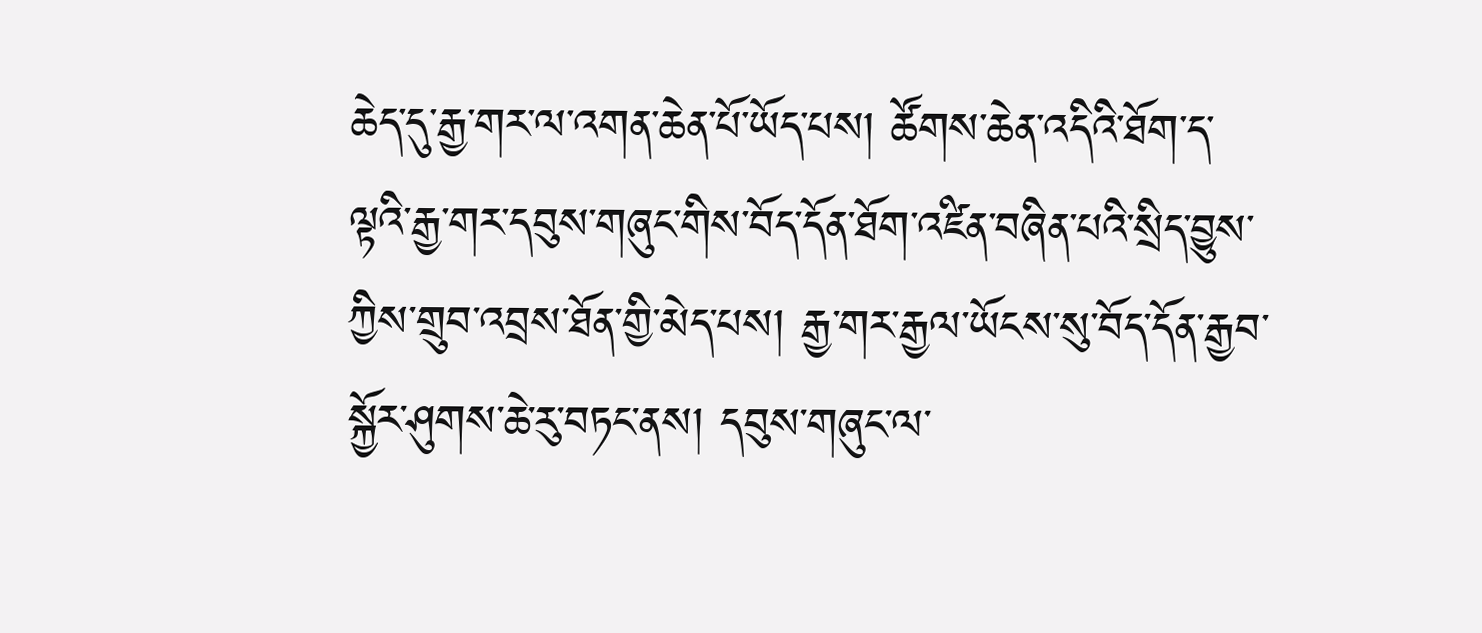ཆེད་དུ་རྒྱ་གར་ལ་འགན་ཆེན་པོ་ཡོད་པས། ཚོགས་ཆེན་འདིའི་ཐོག་ད་ལྟའི་རྒྱ་གར་དབུས་གཞུང་གིས་བོད་དོན་ཐོག་འཛིན་བཞིན་པའི་སྲིད་བྱུས་ཀྱིས་གྲུབ་འབྲས་ཐོན་གྱི་མེད་པས། རྒྱ་གར་རྒྱལ་ཡོངས་སུ་བོད་དོན་རྒྱབ་སྐྱོར་ཤུགས་ཆེ་རུ་བཏང་ནས། དབུས་གཞུང་ལ་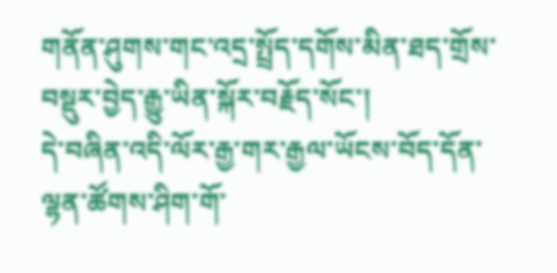གནོན་ཤུགས་གང་འདྲ་སྤྲོད་དགོས་མིན་ཐད་གྲོས་བསྡུར་བྱེད་རྒྱུ་ཡིན་སྐོར་བརྗོད་སོང་།
དེ་བཞིན་འདི་ལོར་རྒྱ་གར་རྒྱལ་ཡོངས་བོད་དོན་ལྷན་ཚོགས་ཤིག་གོ་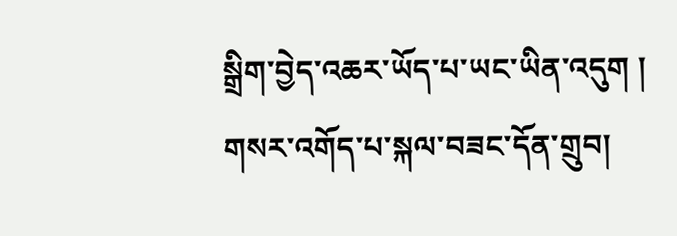སྒྲིག་བྱེད་འཆར་ཡོད་པ་ཡང་ཡིན་འདུག །
གསར་འགོད་པ་སྐལ་བཟང་དོན་གྲུབ།